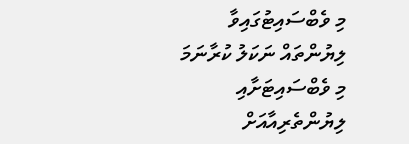މި ވެބްސައިޓުގައިވާ ލިޔުންތައް ނަކަލު ކުރާނަމަ މި ވެބްސައިޓަށާއި ލިޔުންތެރިއާއަށް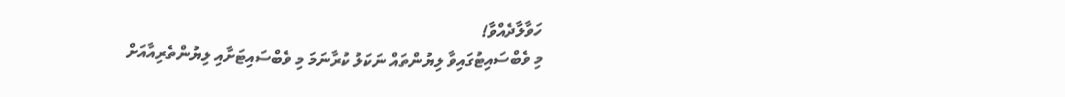ހަވާލާދެއްވާ!
މި ވެބްސައިޓުގައިވާ ލިޔުންތައް ނަކަލު ކުރާނަމަ މި ވެބްސައިޓަށާއި ލިޔުންތެރިއާއަށް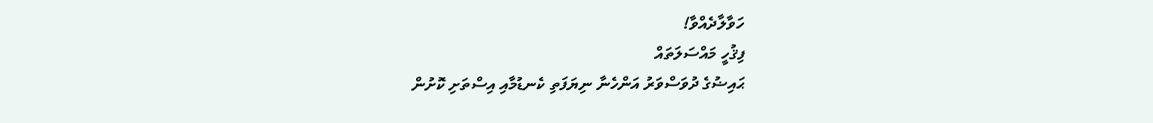ހަވާލާދެއްވާ!
ފިޤުހީ މައްސަލަތައް
ޙައިޟުގެ ދުވަސްވަރު އަންހެނާ ނިޔަފަތި ކެނޑުމާއި އިސްތަށި ކޮށުން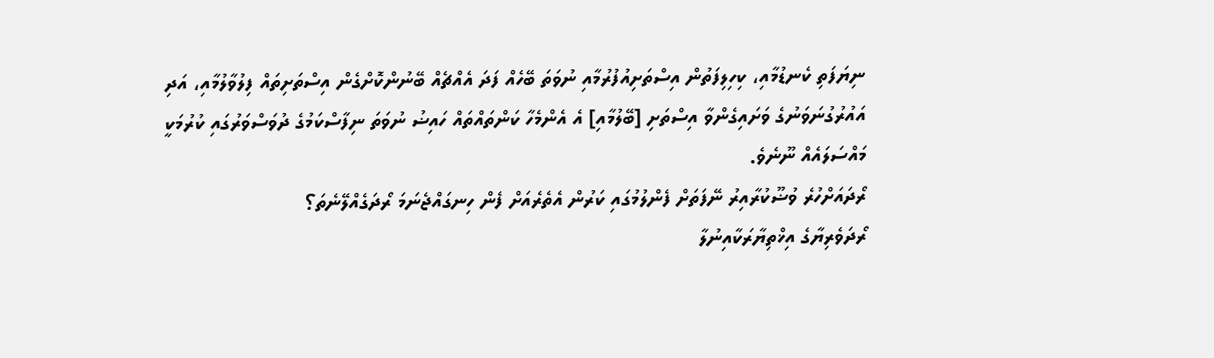ނިޔަފަތި ކެނޑުމާއި، ކިހިލިފަތުން އިސްތަށިއުފުރުމާއި ނުވަތަ ބޭހެއް ފަދަ އެއްޗެއް ބޭނުންކޮށްގެން އިސްތަށިތައް ފިލުވާލުމާއި، އަދި އައުރުގުނަވަނުގެ ވަށައިގެންވާ އިސްތަށި [ބޭލުމާއި] އެ އެންމެހާ ކަންތައްތައް ހައިޟު ނުވަތަ ނިފާސްކަމުގެ ދުވަސްވަރުގައި ކުރުމަކީ މައްސަލައެއް ނޫނެވެ.
ރޯދައަށްހުރެ ވުޟޫކުރާއިރު ނޭފަތަށް ފެންލުމުގައި ކަރުން އެތެރެއަށް ފެން ހިނގައްޖެނަމަ ރޯދަގެއްލޭނެތަ؟
ރޯދަވެރިޔާގެ އިޚްތިޔާރަކާއިނުލާ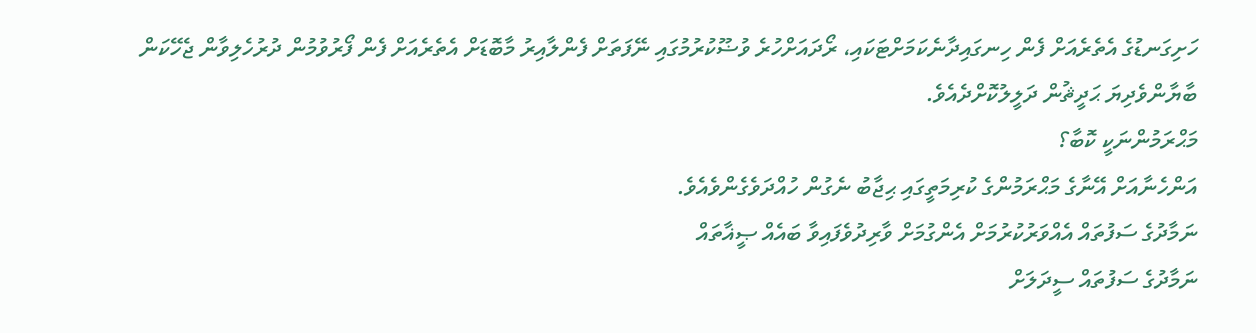ހަށިގަނޑުގެ އެތެރެއަށް ފެން ހިނގައިދާނެކަމަށްޓަކައި، ރޯދައަށްހުރެ ވުޟޫކުރުމުގައި ނޭފަތަށް ފެންލާއިރު މާބޮޑަށް އެތެރެއަށް ފެން ފޯރުވުމުން ދުރުހެލިވާން ޖެހޭކަން ބާޔާންވެދިޔަ ޙަދީޘުން ދަލީލުކޮށްދެއެވެ.
މަޙްރަމުންނަކީ ކޮބާ؟
އަންހެނާއަށް އޭނާގެ މަޙްރަމުންގެ ކުރިމަތީގައި ޙިޖާބު ނެގުން ހުއްދަވެގެންވެއެވެ.
ނަމާދުގެ ސަފުތައް އެއްވަރުކުރުމަށް އެންގުމަށް ވާރިދުވެފައިވާ ބައެއް ޞީޣާތައް
ނަމާދުގެ ސަފުތައް ސީދަލަށް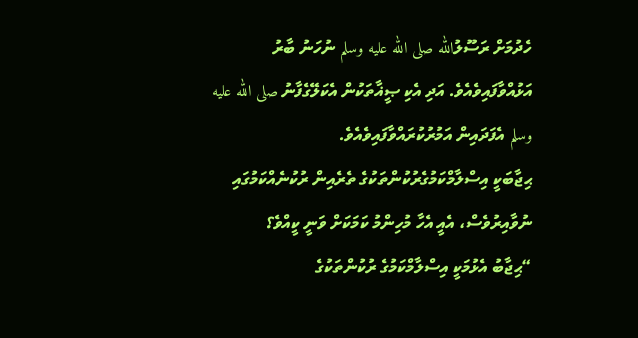ހެދުމަށް ރަސޫލުالله صلى الله عليه وسلم ނުހަނު ބާރު އަޅުއްވާފައިވެއެވެ. އަދި އެކި ޞީޣާތަކުން އެކަލޭގެފާނު صلى الله عليه وسلم އެފަދައިން އަމުރުކުރައްވާފައިވެއެވެ.
ޙިޖާބަކީ އިސްލާމްކަމުގެރުކުންތަކުގެ ތެރެއިން ރުކުނެއްކަމުގައި ނުވާއިރުވެސް، އެއީ އެހާ މުހިންމު ކަމަކަށް ވަނީ ކީއްވެ؟
“ޙިޖާބު އެޅުމަކީ އިސްލާމްކަމުގެ ރުކުންތަކުގެ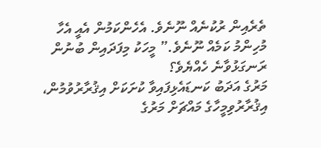ތެރެއިން ރުކުނެއް ނޫނެވެ. އެހެންކަމުން އެއީ އެހާ މުހިންމު ކަމެއް ނޫނެވެ.” މީހަކު މިފަދައިން ބުނުން ރަނގަޅުވާނެ ހެއްޔެވެ؟
މަރުގެ އަދަބު ކަނޑައެޅިފައިވާ ކުށަކަށް އިޤުރާރުވުމުން، އިޤުރާރުވިމީހާގެ މައްޗަށް މަރުގެ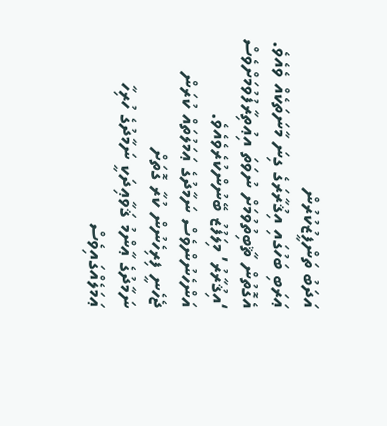އަދަބު ތަންފީޒުކުރުން
ޢަރަބި ބަހުގައި އިޤުރާރަގެ ގިނަ މާނަތަކެއް ވެއެވެ. އެގޮތުން ޘާބިތުވުމަށް ނުވަތަ އިޢުތިރާފުވުމަށްވެސް ‘އިޤުރާރު’ މިލަފުޒު ބޭނުންކުރެވެއެވެ.
އަންހެނުންވެސް ނަމާދުގެ ޢަމަލުތައް ކުރަން ޖެހެނީ ފިރިހެނުން ކުރާ ގޮތަށް
ނަމާދުގެ ޢާންމު ޤަވާޢިދަކީ ނަމާދުގެ ހުރިހާ ޢަމަލެއްގައިވެސް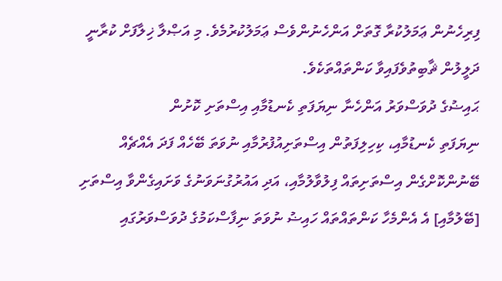ފިރިހެނުން ޢަމަލުކުރާ ގޮތަށް އަންހެނުންވެސް ޢަމަލުކުރުމެވެ. މި އަޞްލާ ޚިލާފަށް ކުރާނީ ދަލީލުން ޘާބިތުވެފައިވާ ކަންތައްތަކެވެ.
ޙައިޟުގެ ދުވަސްވަރު އަންހެނާ ނިޔަފަތި ކެނޑުމާއި އިސްތަށި ކޮށުން
ނިޔަފަތި ކެނޑުމާއި، ކިހިލިފަތުން އިސްތަށިއުފުރުމާއި ނުވަތަ ބޭހެއް ފަދަ އެއްޗެއް ބޭނުންކޮށްގެން އިސްތަށިތައް ފިލުވާލުމާއި، އަދި އައުރުގުނަވަނުގެ ވަށައިގެންވާ އިސްތަށި [ބޭލުމާއި] އެ އެންމެހާ ކަންތައްތައް ހައިޟު ނުވަތަ ނިފާސްކަމުގެ ދުވަސްވަރުގައި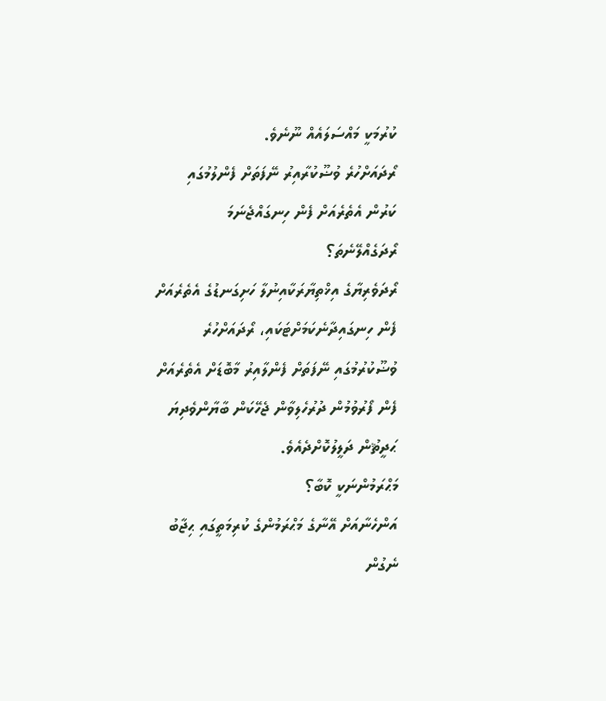ކުރުމަކީ މައްސަލައެއް ނޫނެވެ.
ރޯދައަށްހުރެ ވުޟޫކުރާއިރު ނޭފަތަށް ފެންލުމުގައި ކަރުން އެތެރެއަށް ފެން ހިނގައްޖެނަމަ ރޯދަގެއްލޭނެތަ؟
ރޯދަވެރިޔާގެ އިޚްތިޔާރަކާއިނުލާ ހަށިގަނޑުގެ އެތެރެއަށް ފެން ހިނގައިދާނެކަމަށްޓަކައި، ރޯދައަށްހުރެ ވުޟޫކުރުމުގައި ނޭފަތަށް ފެންލާއިރު މާބޮޑަށް އެތެރެއަށް ފެން ފޯރުވުމުން ދުރުހެލިވާން ޖެހޭކަން ބާޔާންވެދިޔަ ޙަދީޘުން ދަލީލުކޮށްދެއެވެ.
މަޙްރަމުންނަކީ ކޮބާ؟
އަންހެނާއަށް އޭނާގެ މަޙްރަމުންގެ ކުރިމަތީގައި ޙިޖާބު ނެގުން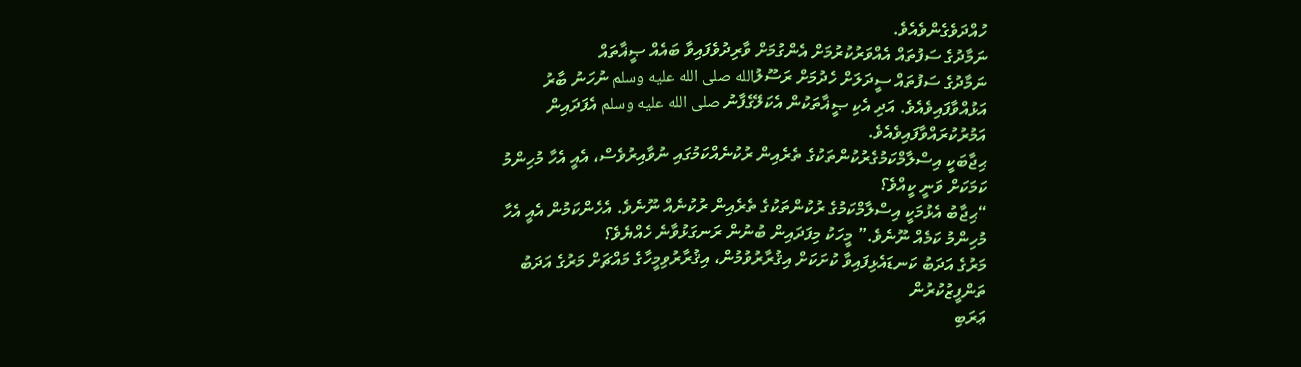ހުއްދަވެގެންވެއެވެ.
ނަމާދުގެ ސަފުތައް އެއްވަރުކުރުމަށް އެންގުމަށް ވާރިދުވެފައިވާ ބައެއް ޞީޣާތައް
ނަމާދުގެ ސަފުތައް ސީދަލަށް ހެދުމަށް ރަސޫލުالله صلى الله عليه وسلم ނުހަނު ބާރު އަޅުއްވާފައިވެއެވެ. އަދި އެކި ޞީޣާތަކުން އެކަލޭގެފާނު صلى الله عليه وسلم އެފަދައިން އަމުރުކުރައްވާފައިވެއެވެ.
ޙިޖާބަކީ އިސްލާމްކަމުގެރުކުންތަކުގެ ތެރެއިން ރުކުނެއްކަމުގައި ނުވާއިރުވެސް، އެއީ އެހާ މުހިންމު ކަމަކަށް ވަނީ ކީއްވެ؟
“ޙިޖާބު އެޅުމަކީ އިސްލާމްކަމުގެ ރުކުންތަކުގެ ތެރެއިން ރުކުނެއް ނޫނެވެ. އެހެންކަމުން އެއީ އެހާ މުހިންމު ކަމެއް ނޫނެވެ.” މީހަކު މިފަދައިން ބުނުން ރަނގަޅުވާނެ ހެއްޔެވެ؟
މަރުގެ އަދަބު ކަނޑައެޅިފައިވާ ކުށަކަށް އިޤުރާރުވުމުން، އިޤުރާރުވިމީހާގެ މައްޗަށް މަރުގެ އަދަބު ތަންފީޒުކުރުން
ޢަރަބި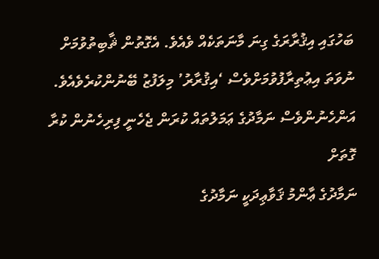ބަހުގައި އިޤުރާރަގެ ގިނަ މާނަތަކެއް ވެއެވެ. އެގޮތުން ޘާބިތުވުމަށް ނުވަތަ އިޢުތިރާފުވުމަށްވެސް ‘އިޤުރާރު’ މިލަފުޒު ބޭނުންކުރެވެއެވެ.
އަންހެނުންވެސް ނަމާދުގެ ޢަމަލުތައް ކުރަން ޖެހެނީ ފިރިހެނުން ކުރާ ގޮތަށް
ނަމާދުގެ ޢާންމު ޤަވާޢިދަކީ ނަމާދުގެ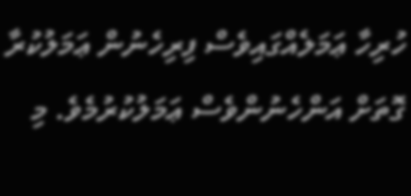ހުރިހާ ޢަމަލެއްގައިވެސް ފިރިހެނުން ޢަމަލުކުރާ ގޮތަށް އަންހެނުންވެސް ޢަމަލުކުރުމެވެ. މި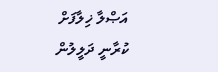އަޞްލާ ޚިލާފަށް ކުރާނީ ދަލީލުން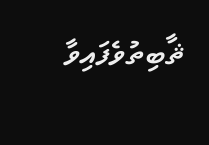ޘާބިތުވެފައިވާ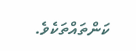ކަންތައްތަކެވެ.